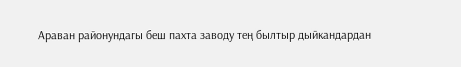Араван районундагы беш пахта заводу тең былтыр дыйкандардан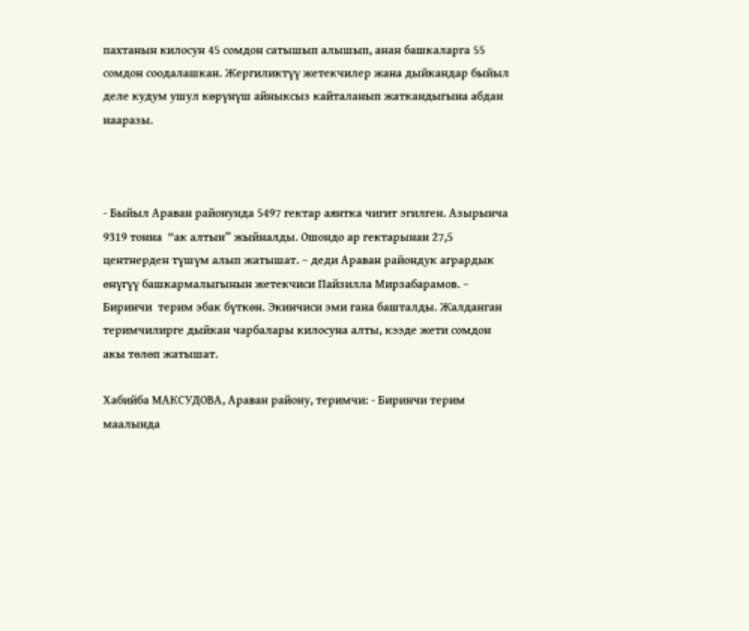пахтанын килосун 45 сомдон сатышып алышып, анан башкаларга 55 сомдон соодалашкан. Жергиликтүү жетекчилер жана дыйкандар быйыл деле кудум ушул көрүнүш айныксыз кайталанып жаткандыгына абдан нааразы.



- Быйыл Араван районунда 5497 гектар аянтка чигит эгилген. Азырынча 9319 тонна  “ак алтын” жыйналды. Ошондо ар гектарынан 27,5 центнерден түшүм алып жатышат. – деди Араван райондук агрардык өнүгүү башкармалыгынын жетекчиси Пайзилла Мирзабарамов. – Биринчи  терим эбак бүткөн. Экинчиси эми гана башталды. Жалданган теримчилирге дыйкан чарбалары килосуна алты, кээде жети сомдон акы төлөп жатышат.

Хабийба МАКСУДОВА, Араван району, теримчи: - Биринчи терим маалында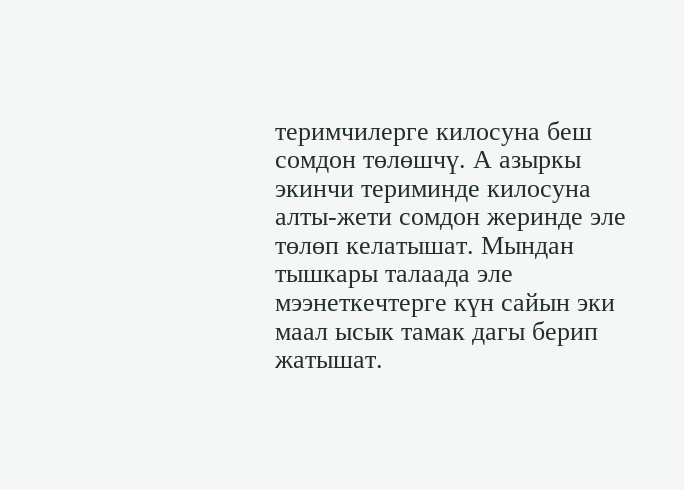теримчилерге килосуна беш сомдон төлөшчү. А азыркы экинчи териминде килосуна алты-жети сомдон жеринде эле төлөп келатышат. Мындан тышкары талаада эле мээнеткечтерге күн сайын эки маал ысык тамак дагы берип жатышат.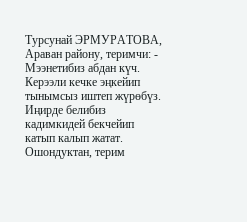Турсунай ЭРМУРАТОВА, Араван району, теримчи: - Мээнетибиз абдан күч. Керээли кечке эңкейип тынымсыз иштеп жүрөбүз. Иңирде белибиз кадимкидей бекчейип катып калып жатат. Ошондуктан, терим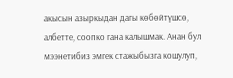акысын азыркыдан дагы көбөйтүшсө, албетте, соопко гана калышмак. Анан бул мээнетибиз эмгек стажыбызга кошулуп,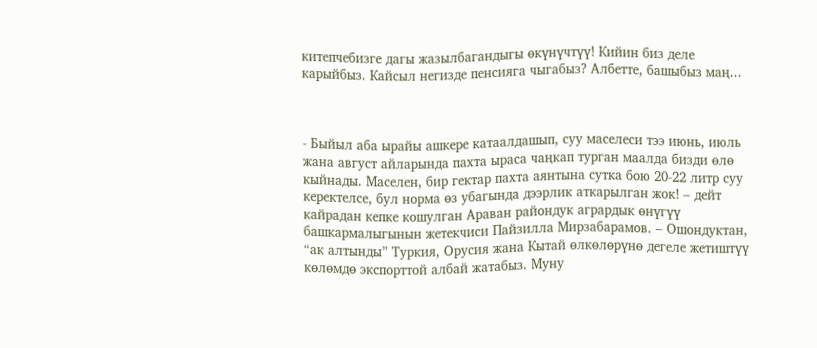китепчебизге дагы жазылбагандыгы өкүнүчтүү! Кийин биз деле карыйбыз. Кайсыл негизде пенсияга чыгабыз? Албетте, башыбыз маң...



- Быйыл аба ырайы ашкере катаалдашып, суу маселеси тээ июнь, июль жана август айларында пахта ыраса чаңкап турган маалда бизди өлө кыйнады. Маселен, бир гектар пахта аянтына сутка бою 20-22 литр суу керектелсе, бул норма өз убагында дээрлик аткарылган жок! – дейт кайрадан кепке кошулган Араван райондук агрардык өнүгүү башкармалыгынын жетекчиси Пайзилла Мирзабарамов. – Ошондуктан, “ак алтынды” Туркия, Орусия жана Кытай өлкөлөрүнө дегеле жетиштүү көлөмдө экспорттой албай жатабыз. Муну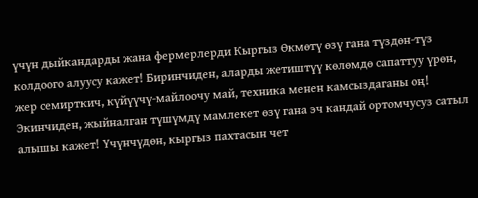үчүн дыйкандарды жана фермерлерди Кыргыз Өкмөтү өзү гана түздөн-түз колдоого алуусу кажет! Биринчиден, аларды жетиштүү көлөмдө сапаттуу үрөн, жер семирткич, күйүүчү-майлоочу май, техника менен камсыздаганы оң!  Экинчиден, жыйналган түшүмдү мамлекет өзү гана эч кандай ортомчусуз сатыл алышы кажет! Үчүнчүдөн, кыргыз пахтасын чет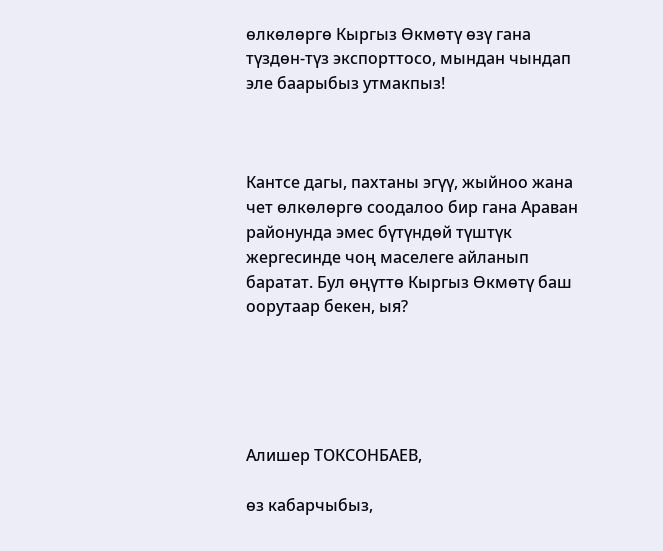өлкөлөргө Кыргыз Өкмөтү өзү гана түздөн-түз экспорттосо, мындан чындап эле баарыбыз утмакпыз!



Кантсе дагы, пахтаны эгүү, жыйноо жана чет өлкөлөргө соодалоо бир гана Араван районунда эмес бүтүндөй түштүк жергесинде чоң маселеге айланып баратат. Бул өңүттө Кыргыз Өкмөтү баш оорутаар бекен, ыя?





Алишер ТОКСОНБАЕВ,

өз кабарчыбыз,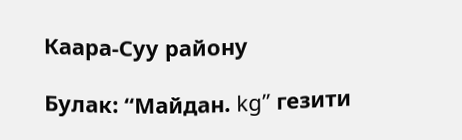Каара-Суу району

Булак: “Майдан. kg” гезити